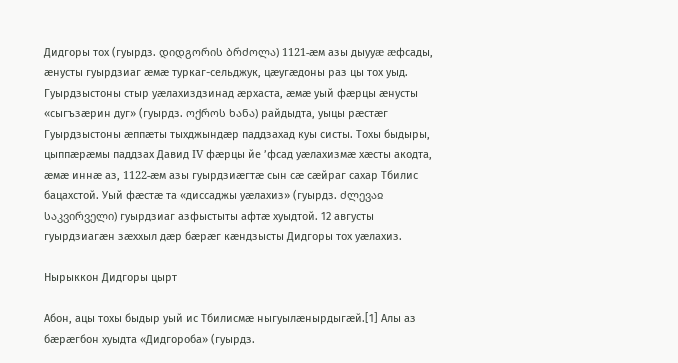Дидгоры тох (гуырдз. დიდგორის ბრძოლა) 1121-æм азы дыууæ æфсады, æнусты гуырдзиаг æмæ туркаг-сельджук, цæугæдоны раз цы тох уыд. Гуырдзыстоны стыр уæлахиздзинад æрхаста, æмæ уый фæрцы æнусты «сыгъзæрин дуг» (гуырдз. ოქროს ხანა) райдыдта, уыцы рæстæг Гуырдзыстоны æппæты тыхджындæр паддзахад куы систы. Тохы быдыры, цыппæрæмы паддзах Давид IV фæрцы йе ’фсад уæлахизмæ хæсты акодта, æмæ иннæ аз, 1122-æм азы гуырдзиæгтæ сын сæ сæйраг сахар Тбилис бацахстой. Уый фæстæ та «диссаджы уæлахиз» (гуырдз. ძლევაჲ საკვირველი) гуырдзиаг азфыстыты афтæ хуыдтой. 12 августы гуырдзиагæн зæххыл дæр бæрæг кæндзысты Дидгоры тох уæлахиз.

Нырыккон Дидгоры цырт

Абон, ацы тохы быдыр уый ис Тбилисмæ ныгуылæнырдыгæй.[1] Алы аз бæрæгбон хуыдта «Дидгороба» (гуырдз.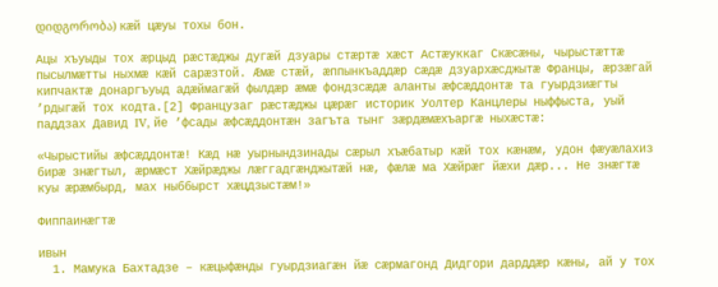დიდგორობა) кӕй цӕуы тохы бон.

Ацы хъуыды тох æрцыд рæстæджы дугæй дзуары стæртæ хæст Астæуккаг Скæсæны, чырыстæттæ пысылмæтты ныхмæ кæй сарæзтой. Æмæ стæй, æппынкъаддæр сæдæ дзуархæсджытæ Францы, æрзæгай кипчактæ донаргъуыд адæймагæй фылдæр æмæ фондзсæдæ аланты æфсæддонтæ та гуырдзиæгты ’рдыгæй тох кодта.[2] Французаг рæстæджы цæрæг историк Уолтер Канцлеры ныффыста, уый паддзах Давид IV, йе ’фсады æфсæддонтæн загъта тынг зæрдæмæхъаргæ ныхæстæ:

«Чырыстийы æфсæддонтæ! Кæд нæ уырнындзинады сæрыл хъæбатыр кæй тох кæнæм, удон фæуæлахиз бирæ знæгтыл, æрмæст Хæйрæджы лæггадгæнджытæй нæ, фæлæ ма Хæйрæг йæхи дæр... Не знæгтæ куы æрæмбырд, мах ныббырст хæцдзыстæм!»

Фиппаинæгтæ

ивын
  1. Мамука Бахтадзе – кæцыфæнды гуырдзиагæн йæ сæрмагонд Дидгори дарддæр кæны, ай у тох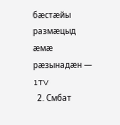бæстæйы размæцыд æмæ рæзынадæн — 1TV
  2. Смбат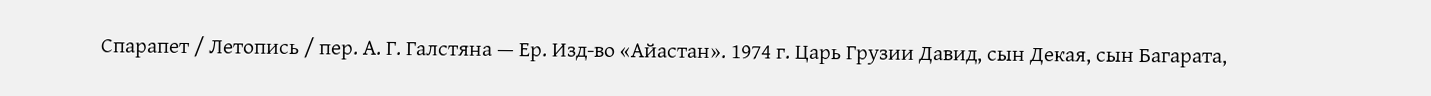Спарапет / Летопись / пер. А. Г. Галстяна — Ер. Изд-во «Айастан». 1974 г. Царь Грузии Давид, сын Декая, сын Багарата,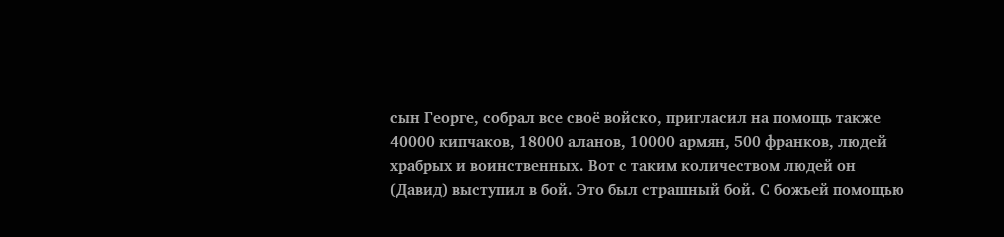сын Георге, собрал все своё войско, пригласил на помощь также 40000 кипчаков, 18000 аланов, 10000 армян, 500 франков, людей храбрых и воинственных. Вот с таким количеством людей он (Давид) выступил в бой. Это был страшный бой. С божьей помощью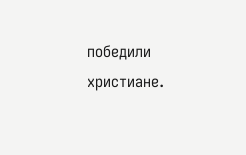победили христиане.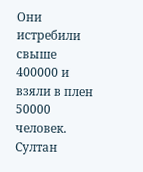Они истребили свыше 400000 и взяли в плен 50000 человек. Султан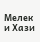Мелек и Хази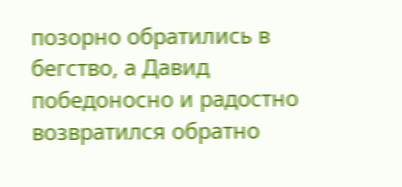позорно обратились в бегство, а Давид победоносно и радостно возвратился обратно